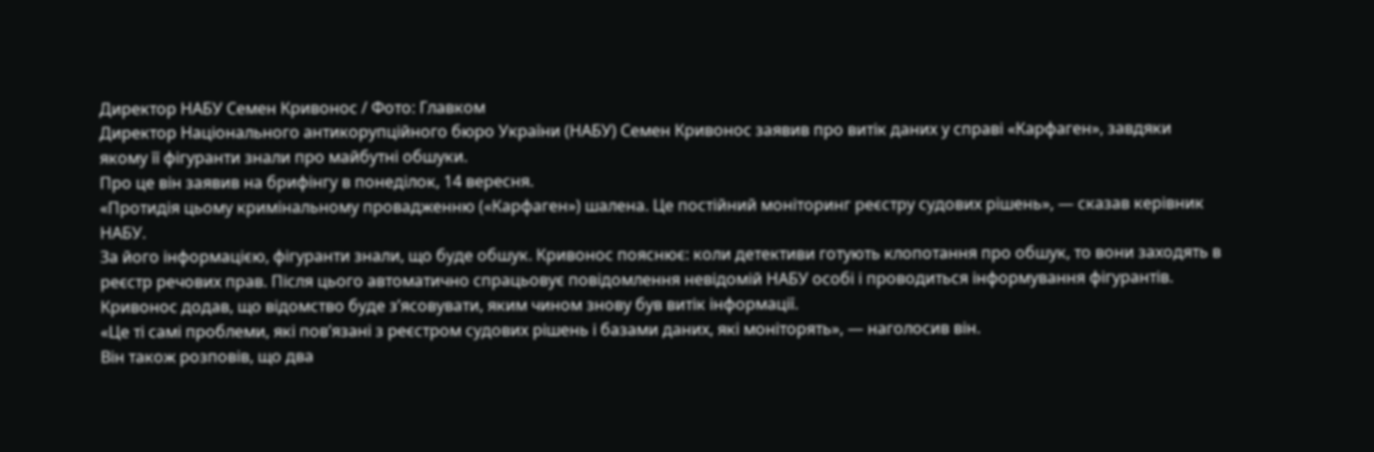Директор НАБУ Семен Кривонос / Фото: Главком
Директор Національного антикорупційного бюро України (НАБУ) Семен Кривонос заявив про витік даних у справі «Карфаген», завдяки якому її фігуранти знали про майбутні обшуки.
Про це він заявив на брифінгу в понеділок, 14 вересня.
«Протидія цьому кримінальному провадженню («Карфаген») шалена. Це постійний моніторинг реєстру судових рішень», — сказав керівник НАБУ.
За його інформацією, фігуранти знали, що буде обшук. Кривонос пояснює: коли детективи готують клопотання про обшук, то вони заходять в реєстр речових прав. Після цього автоматично спрацьовує повідомлення невідомій НАБУ особі і проводиться інформування фігурантів.
Кривонос додав, що відомство буде з’ясовувати, яким чином знову був витік інформації.
«Це ті самі проблеми, які пов’язані з реєстром судових рішень і базами даних, які моніторять», — наголосив він.
Він також розповів, що два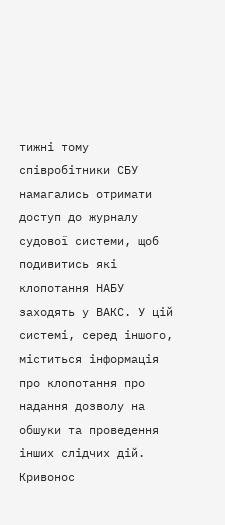тижні тому співробітники СБУ намагались отримати доступ до журналу судової системи, щоб подивитись які клопотання НАБУ заходять у ВАКС. У цій системі, серед іншого, міститься інформація про клопотання про надання дозволу на обшуки та проведення інших слідчих дій.
Кривонос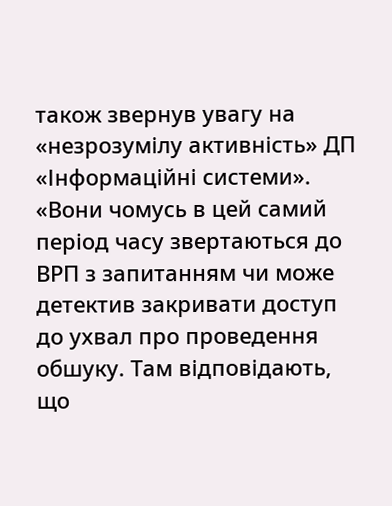також звернув увагу на «незрозумілу активність» ДП «Інформаційні системи».
«Вони чомусь в цей самий період часу звертаються до ВРП з запитанням чи може детектив закривати доступ до ухвал про проведення обшуку. Там відповідають, що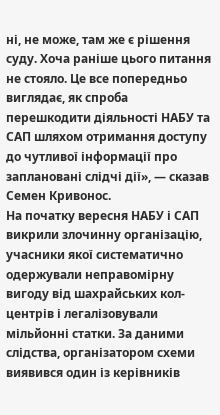ні, не може, там же є рішення суду. Хоча раніше цього питання не стояло. Це все попередньо виглядає, як спроба перешкодити діяльності НАБУ та САП шляхом отримання доступу до чутливої інформації про заплановані слідчі дії», — сказав Семен Кривонос.
На початку вересня НАБУ і САП викрили злочинну організацію, учасники якої систематично одержували неправомірну вигоду від шахрайських кол-центрів і легалізовували мільйонні статки. За даними слідства, організатором схеми виявився один із керівників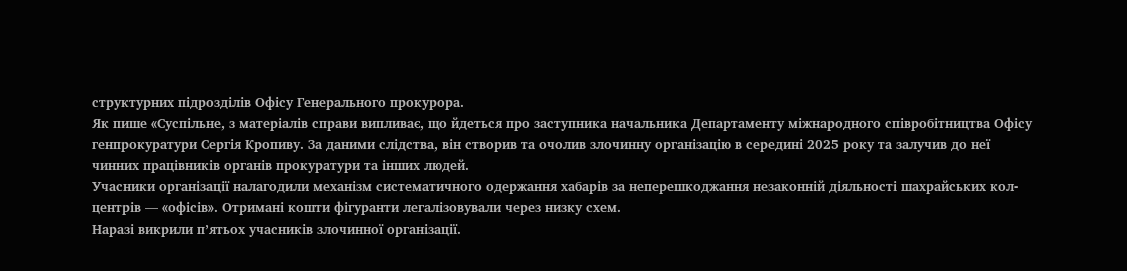структурних підрозділів Офісу Генерального прокурора.
Як пише «Суспільне, з матеріалів справи випливає, що йдеться про заступника начальника Департаменту міжнародного співробітництва Офісу генпрокуратури Сергія Кропиву. За даними слідства, він створив та очолив злочинну організацію в середині 2025 року та залучив до неї чинних працівників органів прокуратури та інших людей.
Учасники організації налагодили механізм систематичного одержання хабарів за неперешкоджання незаконній діяльності шахрайських кол-центрів — «офісів». Отримані кошти фігуранти легалізовували через низку схем.
Наразі викрили п’ятьох учасників злочинної організації.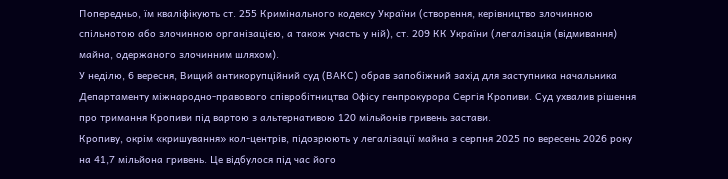Попередньо, їм кваліфікують ст. 255 Кримінального кодексу України (створення, керівництво злочинною спільнотою або злочинною організацією, а також участь у ній), ст. 209 КК України (легалізація (відмивання) майна, одержаного злочинним шляхом).
У неділю, 6 вересня, Вищий антикорупційний суд (ВАКС) обрав запобіжний захід для заступника начальника Департаменту міжнародно-правового співробітництва Офісу генпрокурора Сергія Кропиви. Суд ухвалив рішення про тримання Кропиви під вартою з альтернативою 120 мільйонів гривень застави.
Кропиву, окрім «кришування» кол-центрів, підозрюють у легалізації майна з серпня 2025 по вересень 2026 року на 41,7 мільйона гривень. Це відбулося під час його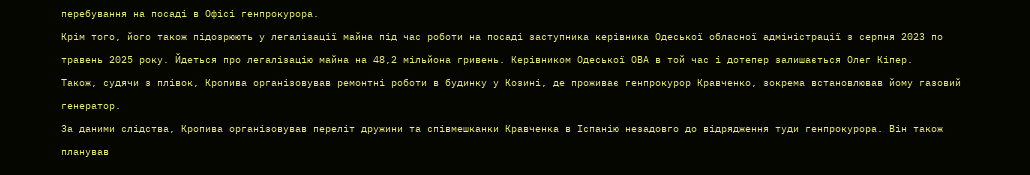перебування на посаді в Офісі генпрокурора.
Крім того, його також підозрюють у легалізації майна під час роботи на посаді заступника керівника Одеської обласної адміністрації з серпня 2023 по травень 2025 року. Йдеться про легалізацію майна на 48,2 мільйона гривень. Керівником Одеської ОВА в той час і дотепер залишається Олег Кіпер.
Також, судячи з плівок, Кропива організовував ремонтні роботи в будинку у Козині, де проживає генпрокурор Кравченко, зокрема встановлював йому газовий генератор.
За даними слідства, Кропива організовував переліт дружини та співмешканки Кравченка в Іспанію незадовго до відрядження туди генпрокурора. Він також планував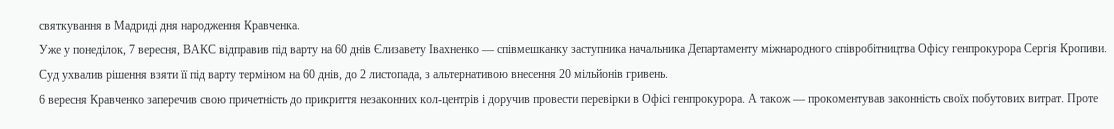святкування в Мадриді дня народження Кравченка.
Уже у понеділок, 7 вересня, ВАКС відправив під варту на 60 днів Єлизавету Івахненко — співмешканку заступника начальника Департаменту міжнародного співробітництва Офісу генпрокурора Сергія Кропиви. Суд ухвалив рішення взяти її під варту терміном на 60 днів, до 2 листопада, з альтернативою внесення 20 мільйонів гривень.
6 вересня Кравченко заперечив свою причетність до прикриття незаконних кол-центрів і доручив провести перевірки в Офісі генпрокурора. А також — прокоментував законність своїх побутових витрат. Проте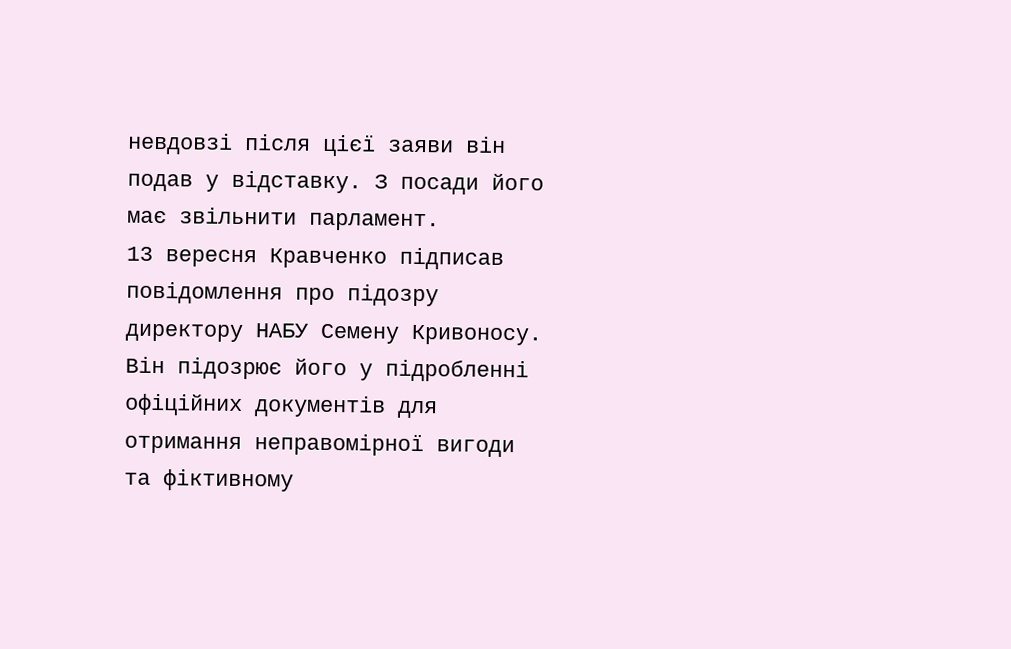невдовзі після цієї заяви він подав у відставку. З посади його має звільнити парламент.
13 вересня Кравченко підписав повідомлення про підозру директору НАБУ Семену Кривоносу. Він підозрює його у підробленні офіційних документів для отримання неправомірної вигоди та фіктивному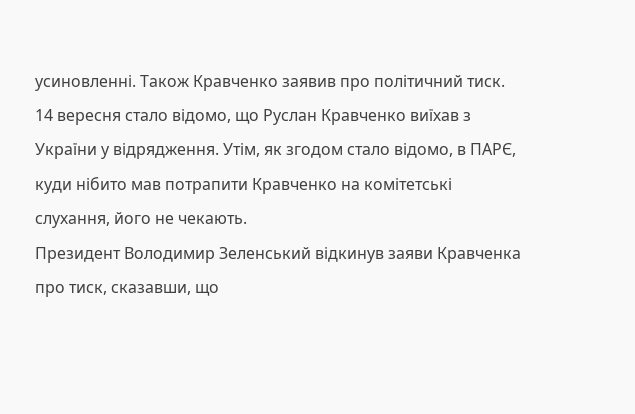усиновленні. Також Кравченко заявив про політичний тиск.
14 вересня стало відомо, що Руслан Кравченко виїхав з України у відрядження. Утім, як згодом стало відомо, в ПАРЄ, куди нібито мав потрапити Кравченко на комітетські слухання, його не чекають.
Президент Володимир Зеленський відкинув заяви Кравченка про тиск, сказавши, що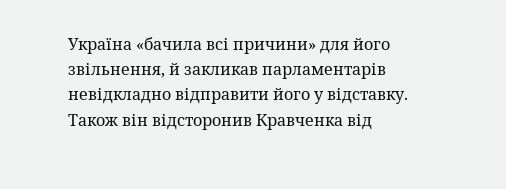Україна «бачила всі причини» для його звільнення, й закликав парламентарів невідкладно відправити його у відставку. Також він відсторонив Кравченка від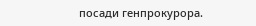посади генпрокурора.